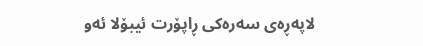لاپەڕەی سەرەکی ڕاپۆرت ئیبۆلا ئەو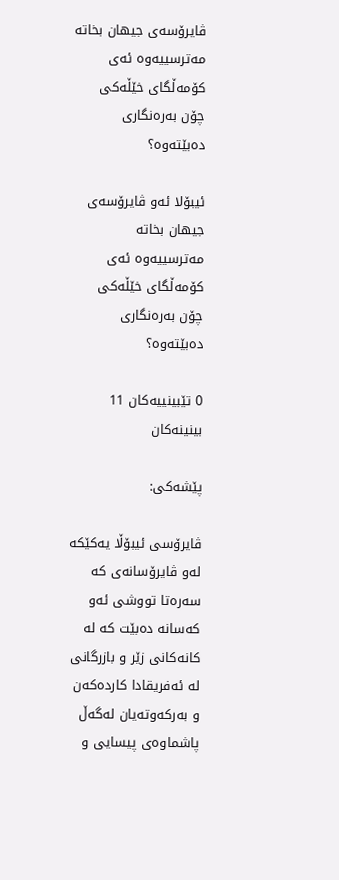ڤایرۆسەی جیهان بخاتە مەترسییەوە ئەی کۆمەڵگای خێڵەکی چۆن بەرەنگاری دەبێتەوە؟

ئیبۆلا ئەو ڤایرۆسەی جیهان بخاتە مەترسییەوە ئەی کۆمەڵگای خێڵەکی چۆن بەرەنگاری دەبێتەوە؟

0 تێبینییەکان 11 بینینەکان

پێشەکی:

ڤایرۆسی ئیبۆڵا یەکێکە لەو ڤایرۆسانەی کە سەرەتا تووشی ئەو کەسانە دەبێت کە لە کانەکانی زێر و بازرگانی لە ئەفریقادا کاردەکەن و بەرکەوتەیان لەگەڵ پاشماوەی پیسایی و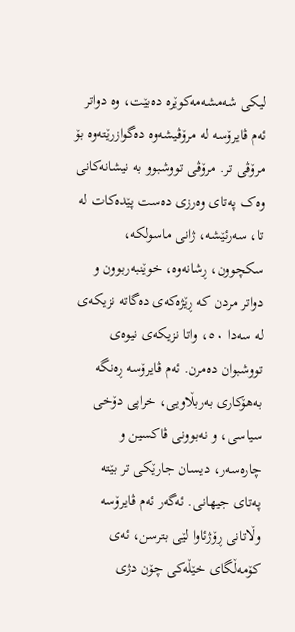لیکی شەمشەمەکوێرە دەبێت، وە دواتر ئەم ڤایرۆسە لە مرۆڤیشەوە دەگوازرێتەوە بۆ مرۆڤی تر. مرۆڤی تووشبوو بە نیشانەکانی وەک پەتای وەرزی دەست پێدەکات لە تا، سەرئێشە، ژانی ماسولکە، سکچوون، ڕشانەوە، خوێنبەربوون و دواتر مردن کە ڕێژەکەی دەگاتە نزیکەی لە سەدا ٥٠، واتا نزیکەی نیوەی تووشبوان دەمرن. ئەم ڤایرۆسە ڕەنگە بەهۆکاری بەربڵاویی، خراپی دۆخی سیاسی، و نەبوونی ڤاکسین و چارەسەر، دیسان جارێکی تر بێتە پەتای جیهانی. ئەگەر ئەم ڤایرۆسە وڵاتانی ڕۆژئاوا لێی بترسن، ئەی کۆمەڵگای خێڵەکی چۆن دژی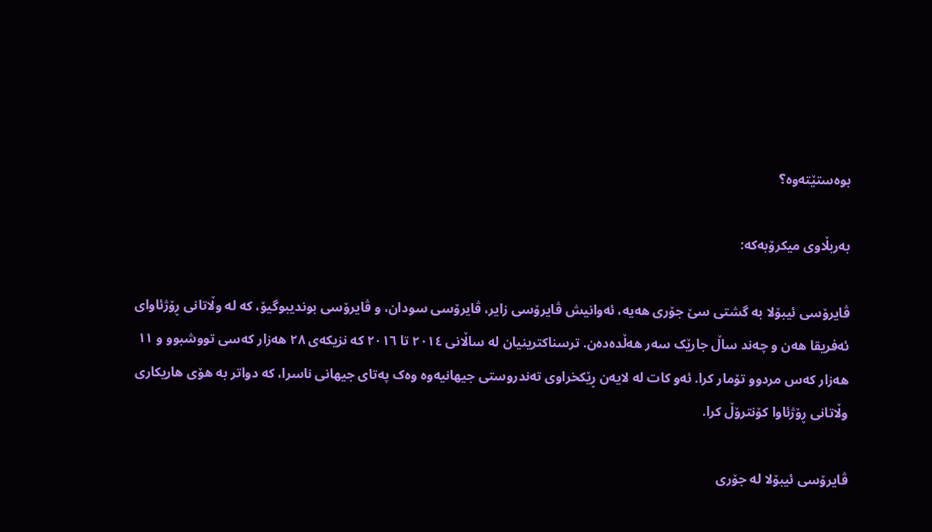بوەستێتەوە؟

بەربڵاوی میکرۆبەکە:

ڤایرۆسی ئیبۆلا بە گشتی سێ جۆری هەیە، ئەوانیش ڤایرۆسی زایر، ڤایرۆسی سودان، و ڤایرۆسی بوندیبوگیۆ، کە لە وڵاتانی ڕۆژئاوای ئەفریقا هەن و چەند ساڵ جارێک سەر هەڵدەدەن. ترسناکترینیان لە ساڵانی ٢٠١٤ تا ٢٠١٦ کە نزیکەی ٢٨ هەزار کەسی تووشبوو و ١١ هەزار کەس مردوو تۆمار کرا. ئەو کات لە لایەن ڕێکخراوی تەندروستی جیهانیەوە وەک پەتای جیهانی ناسرا، کە دواتر بە هۆی هاریکاری وڵاتانی ڕۆژئاوا کۆنترۆڵ کرا.

ڤایرۆسی ئیبۆلا لە جۆری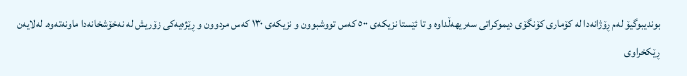بوندیبوگیۆ لەم ڕۆژانەدا لە کۆماری کۆنگۆی دیموکراتی سەریهەڵداوە و تا ئێستا نزیکەی ٥٠٠ کەس تووشبوون و نزیکەی ١٣٠ کەس مردوون و ڕێژەیەکی زۆریش لە نەخۆشخانەدا ماونەتەوە. لەلایەن ڕێکخراوی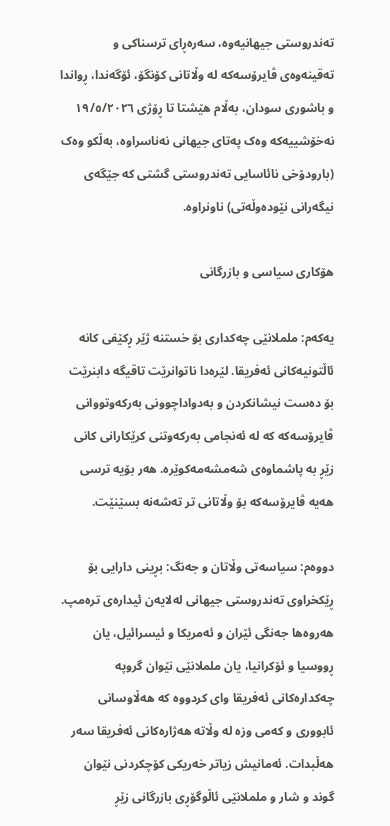تەندروستی جیهانیەوە، سەرەڕای ترسناکی و تەقینەوەی ڤایرۆسەکە لە وڵاتانی کۆنگۆ، ئۆگەندا، ڕواندا و باشوری سودان، بەڵام هێشتا تا ڕۆژی ١٩/٥/٢٠٢٦ نەخۆشییەکە وەک پەتای جیهانی نەناسراوە، بەڵکو وەک (بارودۆخی نائاسایی تەندروستی گشتی کە جێگەی نیگەرانی نێودەوڵەتی) ناونراوە.

هۆکاری سیاسی و بازرگانی

یەکەم: ململانێی چەکداری بۆ خستنە ژێر ڕکێفی کانە ئاڵتونیەکانی ئەفریقا. لێرەدا ناتوانرێت تاقیگە دابنرێت بۆ دەست نیشانکردن و بەدواداچوونی بەرکەوتووانی ڤایرۆسەکە کە لە ئەنجامی بەرکەوتنی کرێکارانی کانی زێڕ بە پاشماوەی شەمشەمەکوێرە. هەر بۆیە ترسی هەیە ڤایرۆسەکە بۆ وڵاتانی تر تەشەنە بسێنێت.

دووەم: سیاسەتی وڵاتان و جەنگ: بڕینی دارایی بۆ ڕێکخراوی تەندروستی جیهانی لەلایەن ئیدارەی ترەمپ. هەروەها جەنگی ئێران و ئەمریکا و ئیسرائیل، یان ڕووسیا و ئۆکرانیا، یان ململانێی نێوان گروپە چەکدارەکانی ئەفریقا وای کردووە کە هەڵاوسانی ئابووری و کەمی وزە لە وڵاتە هەژارەکانی ئەفریقا سەر هەڵبدات. ئەمانیش زیاتر خەریکی کۆچکردنی نێوان گوند و شار و ململانێی ئاڵوگۆڕی بازرگانی زێڕ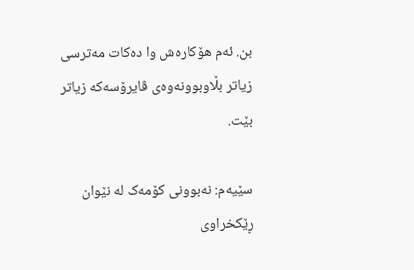بن. ئەم هۆکارەش وا دەکات مەترسی زیاتر بڵاوبوونەوەی ڤایرۆسەکە زیاتر بێت.

سێیەم: نەبوونی کۆمەک لە نێوان ڕێکخراوی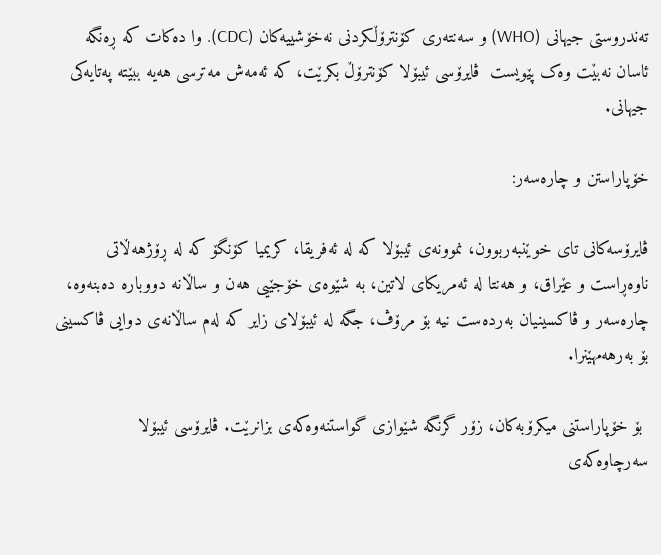تەندروستی جیهانی (WHO) و سەنتەری کۆنترۆڵکردنی نەخۆشییەکان (CDC). وا دەکات کە ڕەنگە  ئاسان نەبێت وەک پێویست  ڤایرۆسی ئیبۆلا کۆنترۆڵ بکرێت، کە ئەمەش مەترسی هەیە ببێتە پەتایەکی جیهانی.

خۆپاراستن و چارەسەر:

ڤایرۆسەکانی تای خوێنبەربوون، نموونەی ئیبۆلا کە لە ئەفریقا، کریمیا کۆنگۆ کە لە ڕۆژهەڵاتی ناوەڕاست و عێراق، و هەنتا لە ئەمریکای لاتین، بە شێوەی خۆجێیی هەن و ساڵانە دووبارە دەبنەوە، چارەسەر و ڤاکسینیان بەردەست نیە بۆ مرۆڤ، جگە لە ئیبۆلای زایر کە لەم ساڵانەی دوایی ڤاکسینی بۆ بەرهەمهێنرا.

 بۆ خۆپاراستنی میکرۆبەکان، زۆر گرنگە شێوازی گواستنەوەکەی بزانرێت. ڤایرۆسی ئیبۆلا سەرچاوەکەی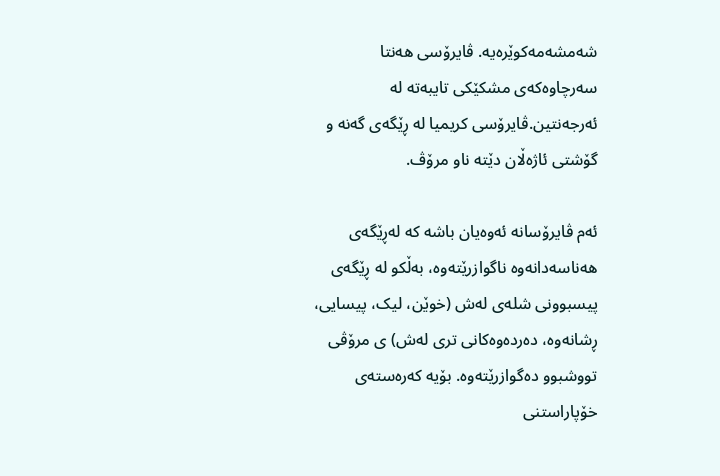شەمشەمەکوێرەیە. ڤایرۆسی هەنتا سەرچاوەکەی مشکێکی تایبەتە لە ئەرجەنتین.ڤایرۆسی کریمیا لە ڕێگەی گەنە و گۆشتی ئاژەڵان دێتە ناو مرۆڤ.

ئەم ڤایرۆسانە ئەوەیان باشە کە لەڕێگەی هەناسەدانەوە ناگوازرێتەوە، بەڵکو لە ڕێگەی پیسبوونی شلەی لەش (خوێن، لیک، پیسایی، ڕشانەوە، دەردەوەکانی تری لەش) ی مرۆڤی تووشبوو دەگوازرێتەوە. بۆیە کەرەستەی خۆپاراستنی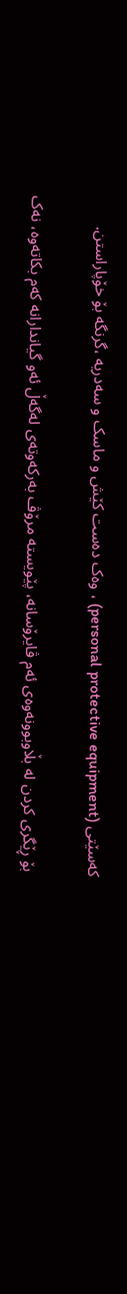کەسێتی (personal protective equipment) ، وەک دەست کێش و ماسک و سەدریە ،گرنگە بۆ خۆپاراستن.

 بۆ ڕێگری کردن لە بڵاوبوونەوەی ئەم ڤایرۆسانە، پێویستە مرۆڤ بەرکەوتەی لەگەڵ ئەو گیاندارانە کەم بکاتەوە، نەک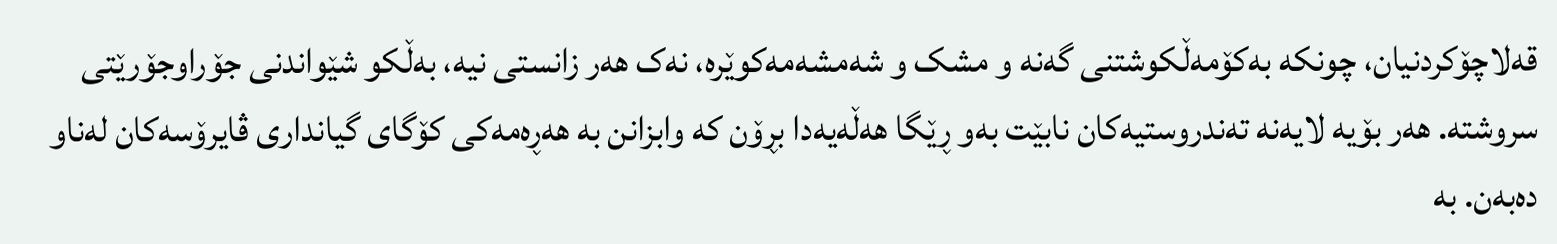قەلاچۆکردنیان، چونکە بەکۆمەڵکوشتنی گەنە و مشک و شەمشەمەکوێرە، نەک هەر زانستی نیە، بەڵکو شێواندنی جۆراوجۆرێتی سروشتە. هەر بۆیە لایەنە تەندروستیەکان نابێت بەو ڕێگا هەڵەیەدا بڕۆن کە وابزانن بە هەڕەمەکی کۆگای گیانداری ڤایرۆسەکان لەناو دەبەن. بە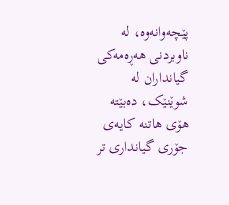پێچەوانەوە، لە ناوبردنی هەڕەمەکی گیانداران لە شوێنێک، دەبێتە هۆی هاتنە کایەی جۆری گیانداری تر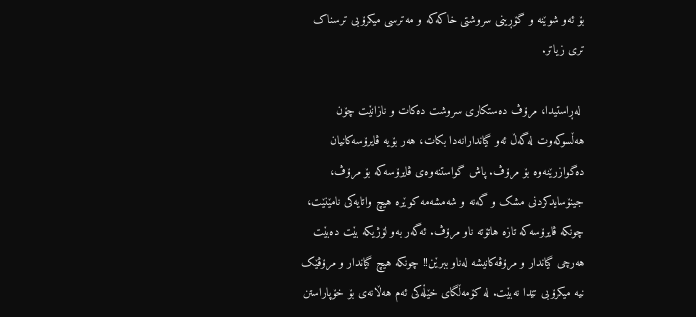بۆ ئەو شوێنە و گۆڕینی سروشتی خاکەکە و مەترسی میکرۆبی ترسناک تری زیاتر.

 لەڕاستیدا، مرۆڤ دەستکاری سروشت دەکات و نازانێت چۆن هەڵسوکەوت لەگەڵ ئەو گیاندارانەدا بکات، هەر بۆیە ڤایرۆسەکانیان دەگوازرێنەوە بۆ مرۆڤ. پاش گواستنەوەی ڤایرۆسەکە بۆ مرۆڤ، جینۆسایدکردنی مشک و گەنە و شەمشەمە کوێرە هیچ واتایەکی نامێنێت، چونکە ڤایرۆسەکە تازە هاتۆتە ناو مرۆڤ. ئەگەر بەو لۆژیکە بێت دەبێت هەرچی گیاندار و مرۆڤەکانیشە لەناو ببرێن!! چونکە هیچ گیاندار و مرۆڤێک نیە میکرۆبی تێدا نەبێت. لە کۆمەڵگای خێڵەکی ئەم هەڵانەی بۆ خۆپاراستن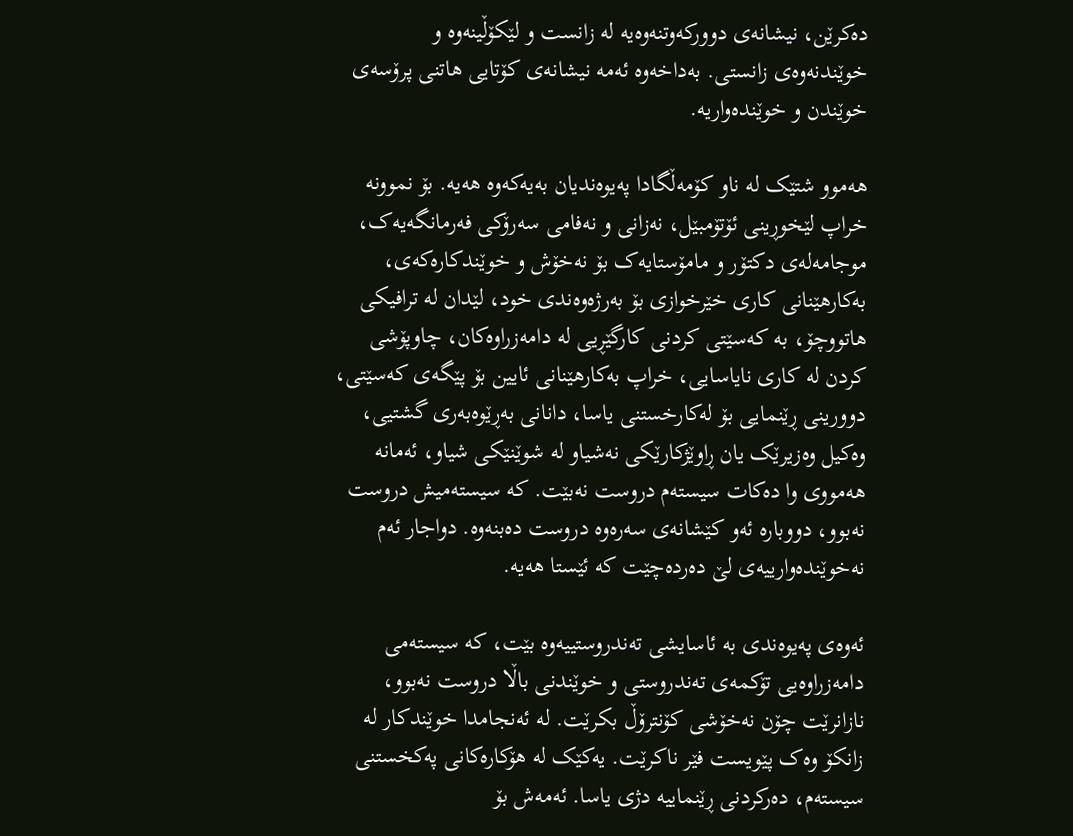دەکرێن، نیشانەی دوورکەوتنەوەیە لە زانست و لێکۆڵینەوە و خوێندنەوەی زانستی. بەداخەوە ئەمە نیشانەی کۆتایی هاتنی پرۆسەی خوێندن و خوێندەواریە.

هەموو شتێک لە ناو کۆمەڵگادا پەیوەندیان بەیەکەوە هەیە. بۆ نموونە خراپ لێخوڕینی ئۆتۆمبێل، نەزانی و نەفامی سەرۆکی فەرمانگەیەک، موجامەلەی دکتۆر و مامۆستایەک بۆ نەخۆش و خوێندکارەکەی، بەکارهێنانی کاری خێرخوازی بۆ بەرژەوەندی خود، لێدان لە ترافیکی هاتووچۆ، بە کەسێتی کردنی کارگێڕیی لە دامەزراوەکان، چاوپۆشی کردن لە کاری نایاسایی، خراپ بەکارهێنانی ئایین بۆ پێگەی کەسێتی، دوورینی ڕێنمایی بۆ لەکارخستنی یاسا، دانانی بەڕێوەبەری گشتیی، وەکیل وەزیرێک یان ڕاوێژکارێکی نەشیاو لە شوێنێکی شیاو، ئەمانە هەمووی وا دەکات سیستەم دروست نەبێت. کە سیستەمیش دروست نەبوو، دووبارە ئەو کێشانەی سەرەوە دروست دەبنەوە. دواجار ئەم نەخوێندەوارییەی لێ دەردەچێت کە ئێستا هەیە.

ئەوەی پەیوەندی بە ئاسایشی تەندروستییەوە بێت، کە سیستەمی دامەزراوەیی تۆکمەی تەندروستی و خوێندنی باڵا دروست نەبوو، نازانرێت چۆن نەخۆشی کۆنترۆڵ بکرێت. لە ئەنجامدا خوێندکار لە زانکۆ وەک پێویست فێر ناکرێت. یەکێک لە هۆکارەکانی پەکخستنی سیستەم، دەرکردنی ڕێنماییە دژی یاسا. ئەمەش بۆ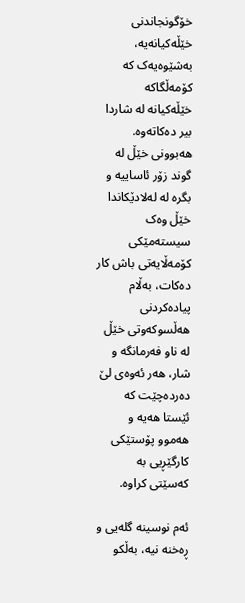خۆگونجاندنی خێڵەکیانەیە، بەشێوەیەک کە کۆمەڵگاکە خێڵەکیانە لە شاردا بیر دەکاتەوە. هەبوونی خێڵ لە گوند زۆر ئاساییە و بگرە لە لەلادێکاندا خێڵ وەک سیستەمێکی کۆمەڵایەتی باش کار دەکات، بەڵام پیادەکردنی هەڵسوکەوتی خێڵ لە ناو فەرمانگە و شار، هەر ئەوەی لێ دەردەچێت کە ئێستا هەیە و هەموو پۆستێکی کارگێڕیی بە کەسێتی کراوە.

ئەم نوسینە گلەیی و ڕەخنە نیە، بەڵکو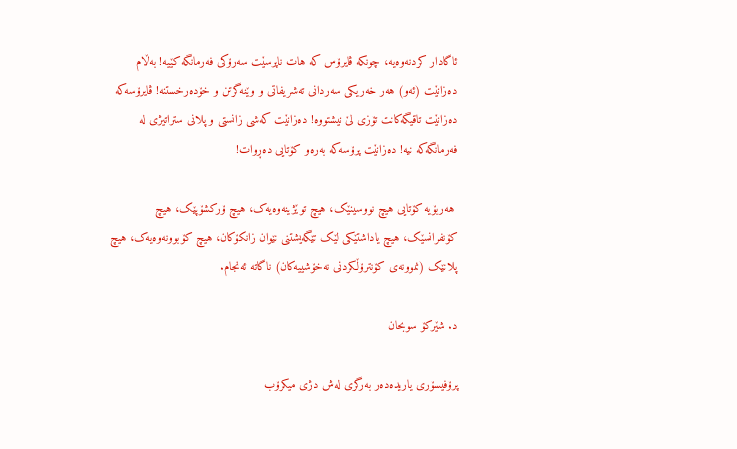ئاگادار کردنەوەیە، چونکە ڤایرۆس کە هات ناپرسێت سەرۆکی فەرمانگە کێیە! بەڵام دەزانێت (ئەو) هەر خەریکی سەردانی تەشریفاتی و وێنەگرتن و خۆدەرخستنە! ڤایرۆسەکە دەزانێت تاقیگەکانت تۆزی لێ نیشتووە! دەزانێت کەشی زانستی و پلانی ستراتیژی لە فەرمانگەکە نیە! دەزانێت پرۆسەکە بەرەو کۆتایی دەڕوات!

 هەربۆیە کۆتایی هیچ نووسینێک، هیچ توێژینەوەیەک، هیچ ۆرکشۆپێک، هیچ کۆنفرانسێک، هیچ یاداشتێکی لێک تێگەیشتنی نێوان زانکۆکان، هیچ کۆبوونەوەیەک، هیچ پلانێک (نموونەی کۆنترۆڵکردنی نەخۆشییەکان) ناگاتە ئەنجام.

د. شێرکۆ سوبحان

پرۆفیسۆری یاریدەدەر بەرگری لەش دژی میکرۆب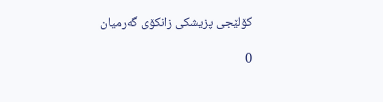کۆلێجی پزیشکی زانکۆی گەرمیان

0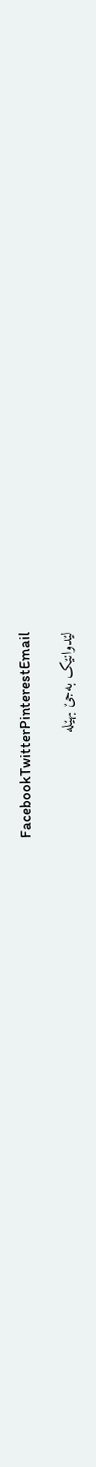FacebookTwitterPinterestEmail

لێدوانێک بەجێ بهێلە